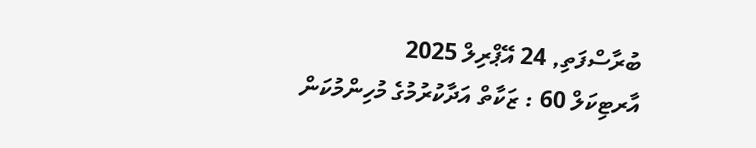ބުރާސްފަތި, 24 އޭޕްރިލް 2025
އާރޓިކަލް 60 : ޒަކާތް އަދާކުރުމުގެ މުހިންމުކަން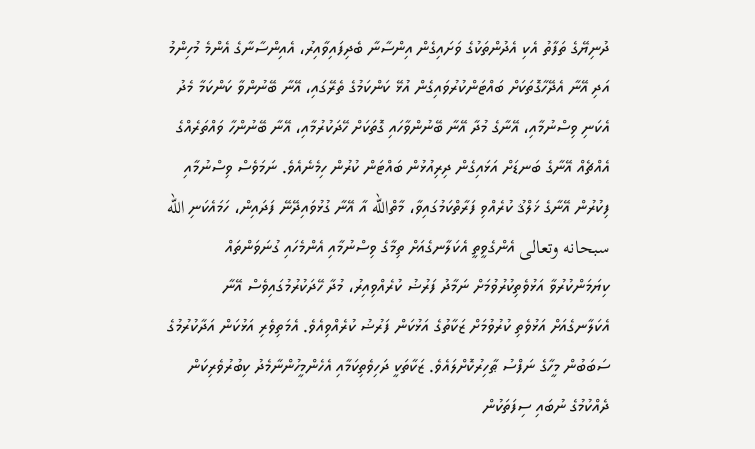ދުނިޔޭގެ ތަފާތު އެކި އެދުންތަކުގެ ވަށައިގެން އިންސާނާ ބެދިފައިވާއިރު، އެއިންސާނާގެ އެންމެ މުހިންމު އަދި އޭނާ އެދޭހާގޮތަކަށް ބައްޓަންކުރުވައިގެން އުޅޭ ކަންކަމުގެ ތެރޭގައި، އޭނާ ބޭނުންވާ ކަންކަމާ މެދު އެކަނި ވިސްނުމާއި، އޭނާގެ މުދާ އޭނާ ބޭނުންވާހައި ގޮތަކަށް ހޭދަކުރުމާއި، އޭނާ ބޭނުންހާ ވައްތަރެއްގެ އެއްޗެއް އޭނާގެ ބަނޑަށް އަޅައިގެން ދިރިއުޅުން ބައްޓަން ކުރުން ހިމެނެއެވެ. ނަމަވެސް ވިސްނުމާއި ފިކުރުން އޭނާގެ ޚަލްޤު ކުރެއްވި ފަރާތްކަމުގައިވާ، މާތްالله އާ އޭނާ ގުޅުވައިދޭނޭ ފަދައިން، ހަމައެކަނި الله سبحانه وتعالى އެންގެވީތީ އެކަލާނގެއަށް ތިމާގެ ވިސްނުމާއި އެންމެހައި ގުނަވަންތައް ކިޔަމަންކުރުވާ އަޅުވެތިކުރުވުމަށް ނަމާދު ފަރުޟު ކުރެއްވިއިރު، މުދާ ހޭދަކުރުމުގައިވެސް އޭނާ އެކަލާނގެއަށް އަޅުވެތި ކުރުވުމަށް ޒަކާތުގެ އަޅުކަން ފަރުޟު ކުރެއްވިއެވެ. އެމަތިވެރި އަޅުކަން އަދާކުރުމުގެ ސަބަބުން މީހާގެ ނަފްސު ޠާހިރުކޮށްލައެވެ. ޒަކާތަކީ ދަހިވެތިކަމާއި އެހެންމީހުންނާމެދު ކިބުރުވެރިކަން ދެއްކުމުގެ ނުބައި ސިފަތަކުން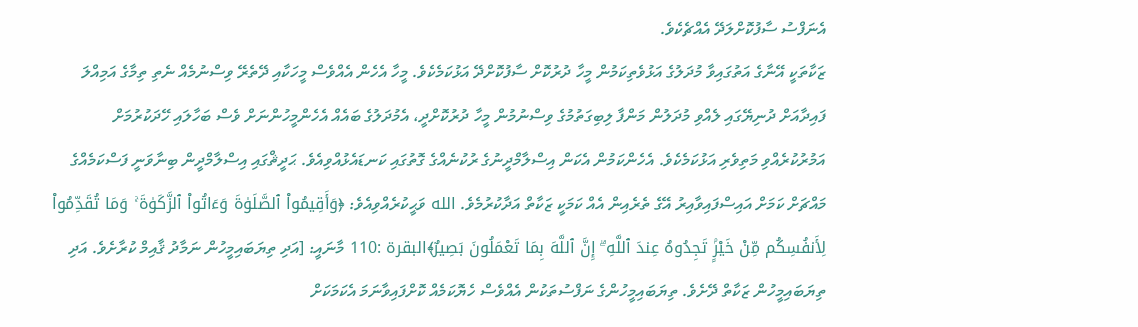އެނަފްސު ސާފުކޮށްލަދޭ އެއްޗެކެވެ.
ޒަކާތަކީ އޭނާގެ އަތުގައިވާ މުދަލުގެ އަޅުވެތިކަމުން މީހާ ދުރުކޮށް ސާފުކޮށްދޭ އަޅުކަމެކެވެ. މީހާ އެހެން އެއްވެސް މީހަކާއި ދޭތެރޭ ވިސްނުމެއް ނެތި ތިމާގެ އަމިއްލަ ފައިދާއަށް ދުނިޔޭގައި ލެއްވި މުދަލުން މަންފާ ލިބިގަތުމުގެ ވިސްނުމުން މީހާ ދުރުކޮށްދީ، އެމުދަލުގެ ބައެއް އެހެންމީހުންނަށް ވެސް ބަހާލައި ހޭދަކުރުމަށް އަމުރުކުރެއްވި މަތިވެރި އަޅުކަމެކެވެ. އެހެންކަމުން އެކަން އިސްލާމްދީނުގެ ރުކުނެއްގެ ގޮތުގައި ކަނޑައެޅުއްވިއެވެ. ޙަދީޘްގައި އިސްލާމްދީން ބިނާވަނީ ފަސްކަމެއްގެ މައްޗަށް ކަމަށް އައިސްފައިވާއިރު އޭގެ ތެރެއިން އެއް ކަމަކީ ޒަކާތް އަދާކުރުމެވެ. الله ވަޙީކުރެއްވިއެވެ: ﴿وَأَقِيمُواْ ٱلصَّلَوٰةَ وَءَاتُواْ ٱلزَّكَوٰةَ ۚ وَمَا تُقَدِّمُواْ لِأَنفُسِكُم مِّنْ خَيْرٍۢ تَجِدُوهُ عِندَ ٱللَّهِ ۗ إِنَّ ٱللَّهَ بِمَا تَعْمَلُونَ بَصِيرٌ﴾البقرة :110 މާނައީ: [އަދި ތިޔަބައިމީހުން ނަމާދު ޤާއިމް ކުރާށެވެ. އަދި ތިޔަބައިމީހުން ޒަކާތް ދޭށެވެ. ތިޔަބައިމީހުންގެ ނަފްސުތަކުން އެއްވެސް ހެޔޮކަމެއް ކޮށްފައިވާނަމަ އެކަމަކަށް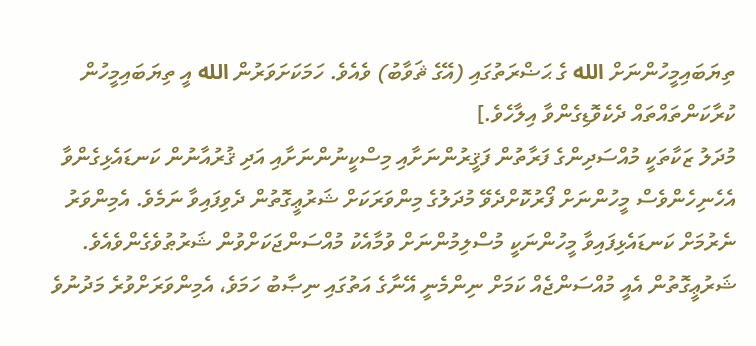ތިޔަބައިމީހުންނަށް الله ގެ ޙަޟްރަތުގައި (އޭގެ ޘަވާބު) ވެއެވެ. ހަމަކަށަވަރުން الله އީ ތިޔަބައިމީހުން ކުރާކަންތައްތައް ދެކެވޮޑިގެންވާ އިލާހެވެ.]
މުދަލު ޒަކާތަކީ މުއްސަދިންގެ ފަރާތުން ފަޤީރުންނަށާއި މިސްކީނުންނަށާއި އަދި ޤުރުއާނުން ކަނޑައެޅިގެންވާ  އެހެނިހެންވެސް މީހުންނަށް ފޯރުކޮށްދެވޭ މުދަލުގެ މިންވަރަކަށް ޝަރުޢީގޮތުން ދެވިފައިވާ ނަމެވެ. އެމިންވަރު ނެރުމަށް ކަނޑައެޅިފައިވާ މީހުންނަކީ މުސްލިމުންނަށް ވުމާއެކު މުއްސަންޖަކަށްވުން ޝަރުޠުވެގެންވެއެވެ. ޝަރުޢީގޮތުން އެއީ މުއްސަންޖެއް ކަމަށް ނިންމެނީ އޭނާގެ އަތުގައި ނިޞާބު ހަމަވެ، އެމިންވަރަށްވުރެ މަދުނުވެ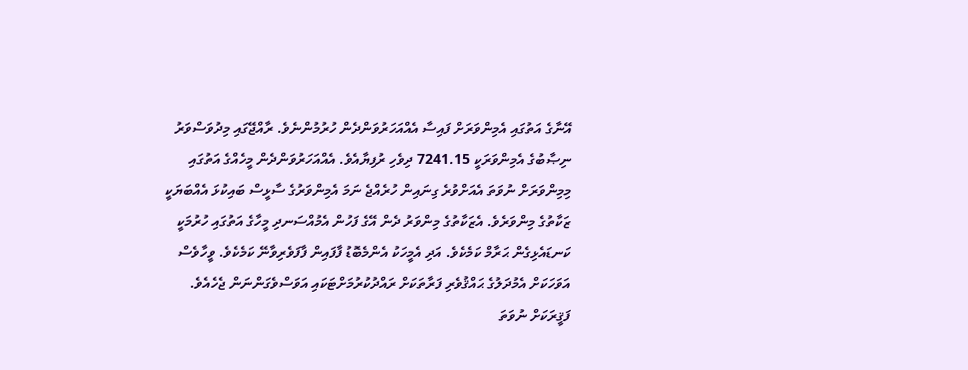އޭނާގެ އަތުގައި އެމިންވަރަށް ފައިސާ އެއްއަހަރުވަންދެން ހުރުމުންނެވެ. ރާއްޖޭގައި މިދުވަސްވަރު ނިޞާބުގެ އެމިންވަރަކީ 7241.15 ދިވެހި ރުފިޔާއެވެ. އެއްއަހަރުވަންދެން މީހެއްގެ އަތުގައި މިމިންވަރަށް ނުވަތަ އެއަށްވުރެ ގިނައިން ހުރެއްޖެ ނަމަ އެމިންވަރުގެ ސާޅީސް ބައިކުޅަ އެއްބަޔަކީ ޒަކާތުގެ މިންވަރެވެ. އެޒަކާތުގެ މިންވަރު ދެން އޭގެ ފަހުން އެމުއްސަނދި މީހާގެ އަތުގައި ހުރުމަކީ ކަނޑައެޅިގެން ޙަރާމް ކަމެކެވެ. އަދި އެމީހަކު އެންމެބޮޑު ފާފައިން ފާފަވެރިވާނޭ ކަމެކެވެ. ވީހާވެސް އަވަހަކަށް އެމުދަލުގެ ޙައްޤުވެރި ފަރާތަކަށް ރައްދުކުރުމަށްޓަކައި އަވަސްވެގަންނަން ޖެހެއެވެ. ފަޤީރަކަށް ނުވަތަ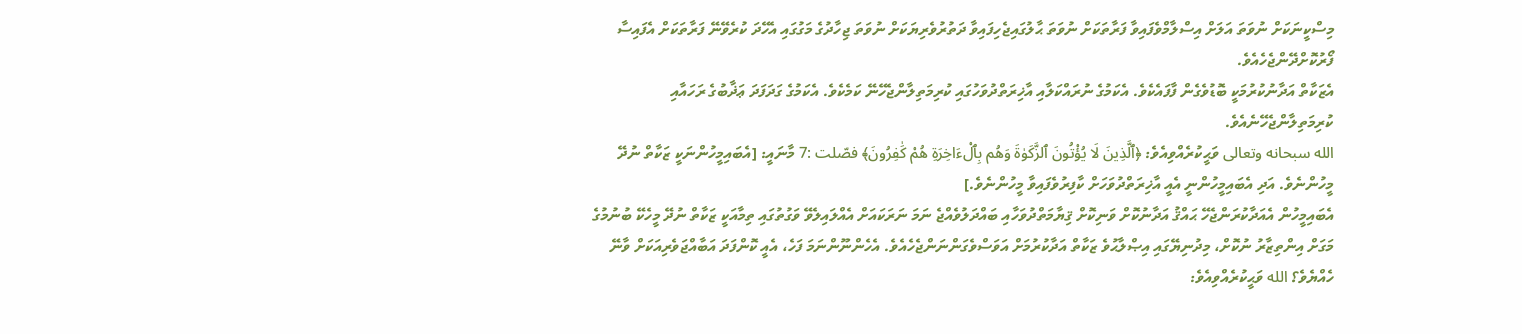މިސްކީނަކަށް ނުވަތަ އަލަށް އިސްލާމްވެފައިވާ ފަރާތަކަށް ނުވަތަ ޙާލުގައިޖެހިފައިވާ ދަތުރުވެރިޔަކަށް ނުވަތަ ޖިހާދުގެ މަގުގައި އެހޭދަ ކުރެވޭނޭ ފަރާތަކަށް އެފައިސާ ފޯރުކޮށްދޭންޖެހެއެވެ.
އެޒަކާތް އަދާނުކުރުމަކީ ބޮޑުވެގެން ފާފައެކެވެ. އެކަމުގެ ނުރައްކަލާއި އާޚިރަތްދުވަހުގައި ކުރިމަތިލާންޖެހޭނޭ ކަމެކެވެ. އެކަމުގެ ގަދަފަދަ ޢަޛާބުގެ ރަހައާއި ކުރިމަތިލާންޖެހޭނެއެވެ.
الله سبحانه وتعالى ވަޙީކުރެއްވިއެވެ: ﴿ٱلَّذِينَ لَا يُؤْتُونَ ٱلزَّكَوٰةَ وَهُم بِٱلْءَاخِرَةِ هُمْ كَٰفِرُونَ﴾ فصّلت :7 މާނައީ: [އެބައިމީހުންނަކީ ޒަކާތް ނުދޭ މީހުންނެވެ. އަދި އެބައިމީހުންނީ އެއީ އާޚިރަތްދުވަހަށް ކާފިރުވެފައިވާ މީހުންނެވެ.]
އެބައިމީހުން އެއަދާކުރަންޖެހޭ ޙައްޤު އަދާނުކޮށް ވަނިކޮށް ޤިޔާމަތްދުވަހާއި ބައްދަލުވެއްޖެ ނަމަ ނަރަކައަށް އެއްލައިލެވޭ ވަގުތުގައި ތިމާއަކީ ޒަކާތް ނުދޭ މީހެކޭ ބުނުމުގެ މަގަށް އިންތިޒާރު ނުކޮށް، މިދުނިޔޭގައި އިޞްލާޙުވެ ޒަކާތް އަދާކުރުމަށް އަވަސްވެގަންނަންޖެހެއެވެ. އެހެންނޫންނަމަ ފަހެ، އެއީ ކޮންފަދަ އަބާއްޖަވެރިއަކަށް ވާނޭ ހެއްޔެވެ؟ الله ވަޙީކުރެއްވިއެވެ: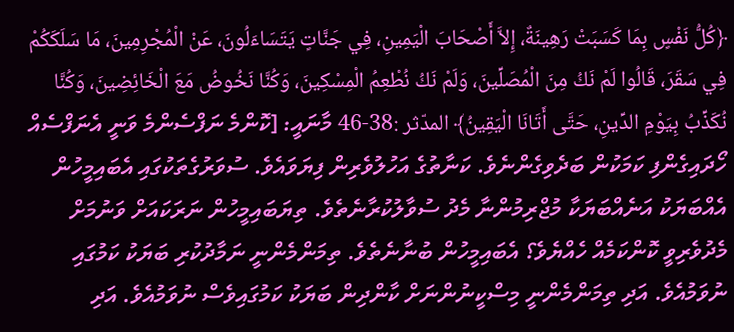﴿كُلُّ نَفْسٍ بِمَا كَسَبَتْ رَهِينَةٌ، إِلاَّ أَصْحَابَ الْيَمِينِ، فِي جَنَّاتٍ يَتَسَاءَلُونَ، عَنْ الْمُجْرِمِينَ، مَا سَلَكَكُمْ فِي سَقَرَ، قَالُوا لَمْ نَكُ مِنَ الْمُصَلِّينَ، وَلَمْ نَكُ نُطْعِمُ الْمِسْكِينَ، وَكُنَّا نَخُوضُ مَعَ الْخَائِضِينَ، وَكُنَّا نُكَذِّبُ بِيَوْمِ الدِّينِ، حَتَّى أَتَانَا الْيَقِينُ﴾ المدّثر :38-46 މާނައީ: [ކޮންމެ ނަފްސެންމެ ވަނީ އެނަފްސެއް ހޯދައިގެންފި ކަމަކުން ބަދެވިގެންނެވެ. ކަނާތުގެ އަހުލުވެރިން ފިޔަވައެވެ. ސުވަރުގެތަކުގައި އެބައިމީހުން އެއްބަޔަކު އަނެއްބަޔަކާ މުޖްރިމުންނާ މެދު ސުވާލުކުރާނެތެވެ. ތިޔަބައިމީހުން ނަރަކައަށް ވަނުމަށް މެދުވެރިވީ ކޮންކަމެއް ހެއްޔެވެ؟ އެބައިމީހުން ބުނާނެތެވެ. ތިމަންމެންނީ ނަމާދުކުރި ބަޔަކު ކަމުގައި ނުވަމުއެވެ. އަދި ތިމަންމެންނީ މިސްކީނުންނަށް ކާންދިން ބަޔަކު ކަމުގައިވެސް ނުވަމުއެވެ. އަދި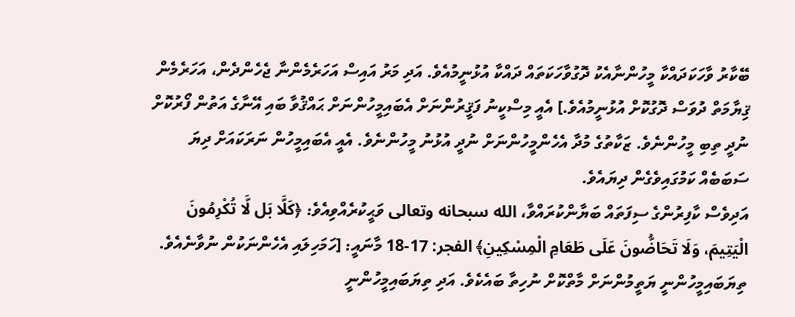ބޭކާރު ވާހަކަދައްކާ މީހުންނާއެކު ދޮގުވާހަކަތައް ދައްކާ އުޅުނީމުއެވެ. އަދި މަރު އައިސް އަހަރެމެންނާ ޖެހެންދެން، އަހަރެމެން ޤިޔާމަތް ދުވަސް ދޮގުކޮށް އުޅުނީމުއެވެ.] އެއީ މިސްކީނު ފަޤީރުންނަށް އެބައިމީހުންނަށް ޙައްޤުވާ ބައި އޭނާގެ އަތުން ފޯރުކޮށް ނުދީ ތިބި މީހުންނެވެ. ޒަކާތުގެ މުދާ އެހެންމީހުންނަށް ނުދީ އުޅުނު މީހުންނެވެ. އެއީ އެބައިމީހުން ނަރަކައަށް ދިޔަ ސަބަބެއް ކަމުގައިވެގެން ދިޔައެވެ.
އަދިވެސް ކާފިރުންގެ ސިފަތައް ބަޔާންކުރައްވާ، الله سبحانه وتعالى ވަޙީކުރެއްވިއެވެ: ﴿كَلَّا بَل لَّا تُكْرِمُونَ الْيَتِيمَ، وَلَا تَحَاضُّونَ عَلَى طَعَامِ الْمِسْكِينِ﴾ الفجر: 17-18 މާނައީ: [ހަމަހިލައި އެހެންނަކުން ނުވާނެއެވެ. ތިޔަބައިމީހުންނީ ޔަތީމުންނަށް މާތްކޮށް ނުހިތާ ބައެކެވެ. އަދި ތިޔަބައިމީހުންނީ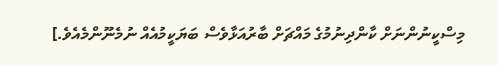މިސްކީނުންނަށް ކާންދިނުމުގެ މައްޗަށް ބާރުއަޅާވެސް ބަޔަކީމުއެއް ނުމެނޫންމެއެވެ.]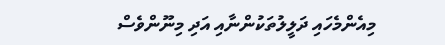މިއެންމެހައި ދަލީލުތަކުންނާއި އަދި މިނޫންވެސް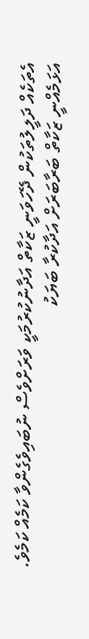އެތަކެއް ދަލީލުތަކުން ދޭހަވަނީ ޒަކާތް އަދާނުކުރުމަކީ ވަރަށްވެސް ނުބައިވެގެންވާ ކަމެއް ކަމެވެ.
އަޅަމެއްނީ ޒަކާތް ބަރާބަރަށް އަދާކުރާ ބަޔަކު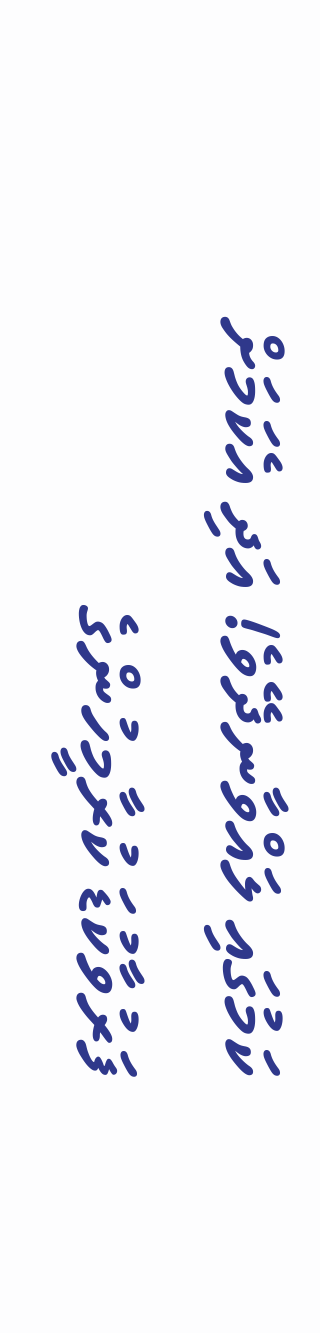ކަމުގައި ލައްވާނދޭވެ! އަދި އެކަމަށް ފަރުވާކުޑަ ކުރާމީހުންގެ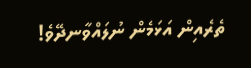ތެރެއިން އަޅަމެން ނުލައްވާނދޭވެ!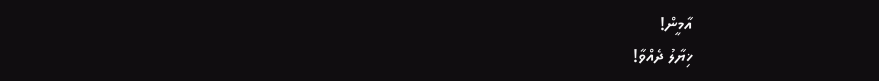އާމީން!
ޚިޔާލު ދެއްވާ!